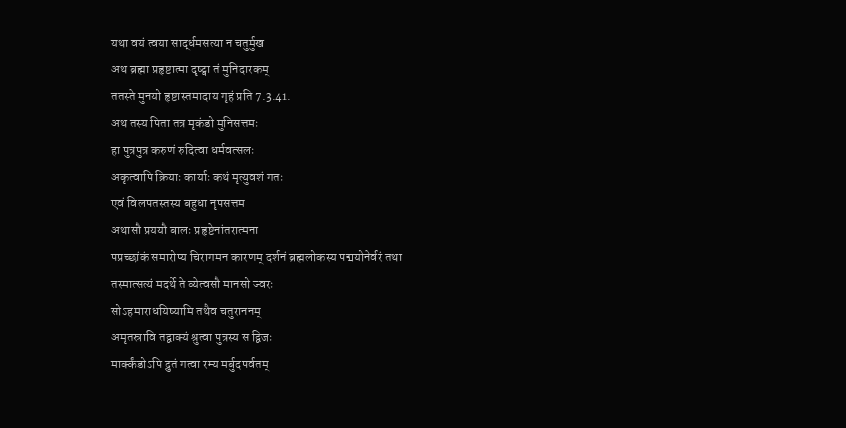यथा वयं त्वया सार्द्धमसत्या न चतुर्मुख
अथ ब्रह्मा प्रहृष्टात्मा दृष्ट्वा तं मुनिदारकम्
ततस्ते मुनयो हृष्टास्तमादाय गृहं प्रति 7.3.41.
अथ तस्य पिता तत्र मृकंडो मुनिसत्तमः
हा पुत्रपुत्र करुणं रुदित्वा धर्मवत्सलः
अकृत्वापि क्रियाः कार्याः कथं मृत्युवशं गतः
एवं विलपतस्तस्य बहुधा नृपसत्तम
अथासौ प्रययौ बालः प्रहृष्टेनांतरात्मना
पप्रच्छांकं समारोप्य चिरागमन कारणम् दर्शनं ब्रह्मलोकस्य पद्मयोनेर्वरं तथा
तस्मात्सत्यं मदर्थे ते व्येत्वसौ मानसो ज्वरः
सोऽहमाराधयिष्यामि तथैव चतुराननम्
अमृतस्रावि तद्वाक्यं श्रुत्वा पुत्रस्य स द्विजः
मार्क्कंडोऽपि द्रुतं गत्वा रम्य मर्बुदपर्वतम्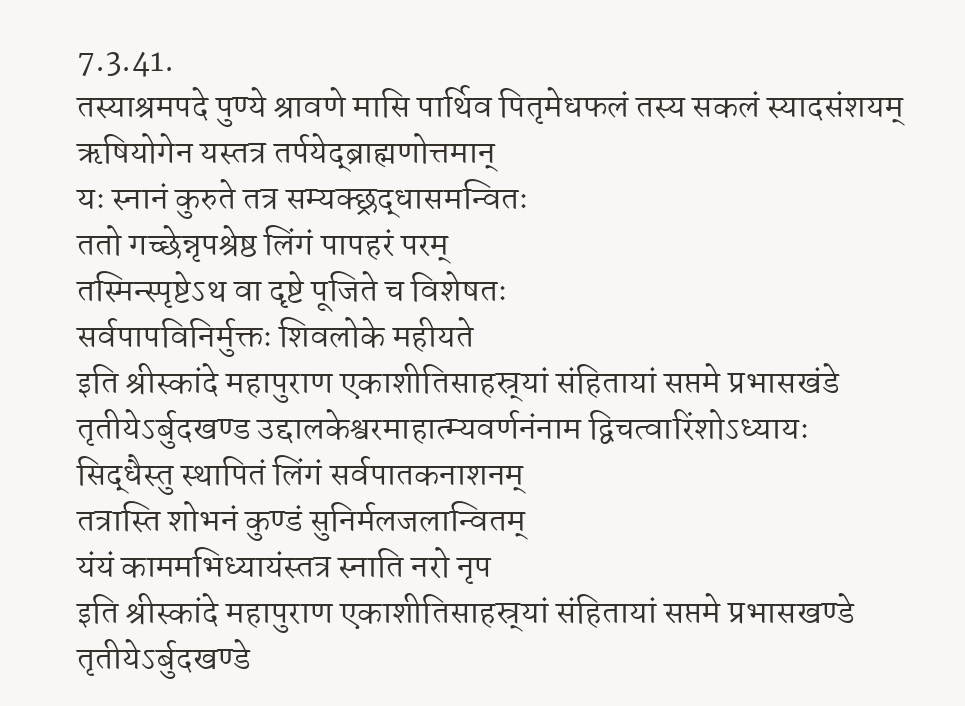7.3.41.
तस्याश्रमपदे पुण्ये श्रावणे मासि पार्थिव पितृमेधफलं तस्य सकलं स्यादसंशयम्
ऋषियोगेन यस्तत्र तर्पयेद्ब्राह्मणोत्तमान्
यः स्नानं कुरुते तत्र सम्यक्छ्रद्धासमन्वितः
ततो गच्छेन्नृपश्रेष्ठ लिंगं पापहरं परम्
तस्मिन्स्पृष्टेऽथ वा दृष्टे पूजिते च विशेषतः
सर्वपापविनिर्मुक्तः शिवलोके महीयते
इति श्रीस्कांदे महापुराण एकाशीतिसाहस्र्यां संहितायां सप्तमे प्रभासखंडे तृतीयेऽर्बुदखण्ड उद्दालकेश्वरमाहात्म्यवर्णनंनाम द्विचत्वारिंशोऽध्यायः
सिद्धैस्तु स्थापितं लिंगं सर्वपातकनाशनम्
तत्रास्ति शोभनं कुण्डं सुनिर्मलजलान्वितम्
यंयं काममभिध्यायंस्तत्र स्नाति नरो नृप
इति श्रीस्कांदे महापुराण एकाशीतिसाहस्र्यां संहितायां सप्तमे प्रभासखण्डे तृतीयेऽर्बुदखण्डे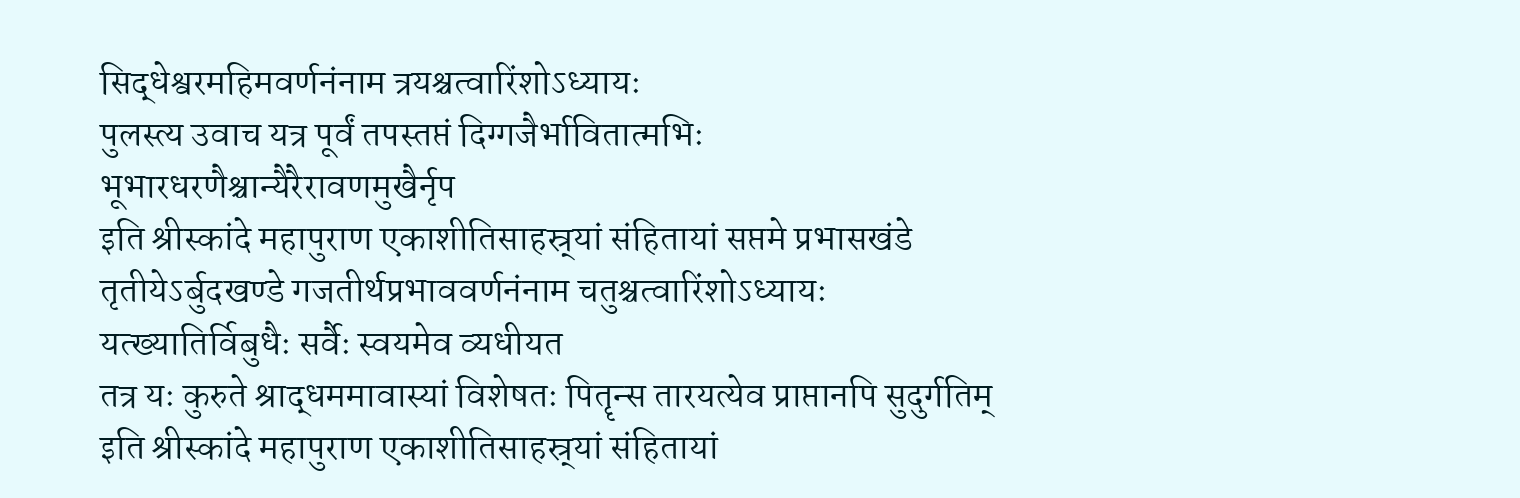सिद्धेश्वरमहिमवर्णनंनाम त्रयश्चत्वारिंशोऽध्यायः
पुलस्त्य उवाच यत्र पूर्वं तपस्तप्तं दिग्गजैर्भावितात्मभिः
भूभारधरणैश्चान्यैरैरावणमुखैर्नृप
इति श्रीस्कांदे महापुराण एकाशीतिसाहस्र्यां संहितायां सप्तमे प्रभासखंडे तृतीयेऽर्बुदखण्डे गजतीर्थप्रभाववर्णनंनाम चतुश्चत्वारिंशोऽध्यायः
यत्ख्यातिर्विबुधैः सर्वैः स्वयमेव व्यधीयत
तत्र यः कुरुते श्राद्धममावास्यां विशेषतः पितॄन्स तारयत्येव प्राप्तानपि सुदुर्गतिम्
इति श्रीस्कांदे महापुराण एकाशीतिसाहस्र्यां संहितायां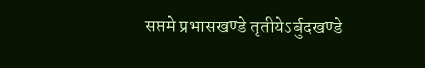सप्तमे प्रभासखण्डे तृतीयेऽर्बुदखण्डे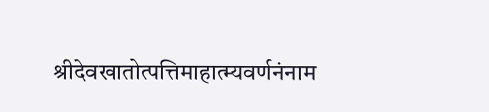श्रीदेवखातोत्पत्तिमाहात्म्यवर्णनंनाम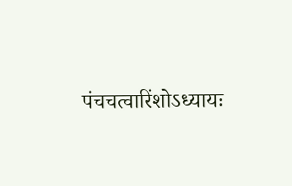पंचचत्वारिंशोऽध्यायः